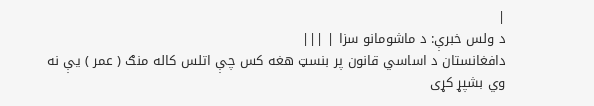|
د ولس خبرې: د ماشومانو سزا | |||
دافغانستان د اساسي قانون پر بنسټ هغه کس چې اتلس کاله منګ ( عمر ) يې نه وي بشپړ کړی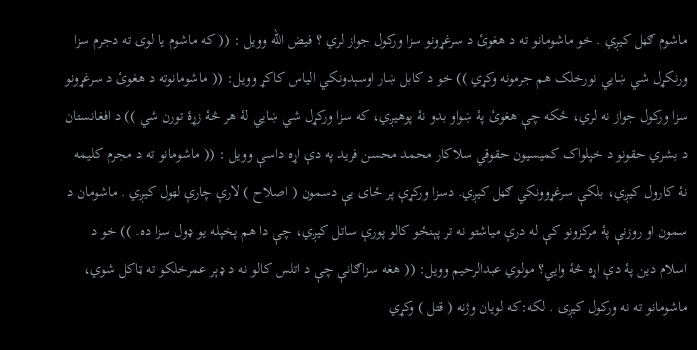ماشوم ګڼل کيږي . خو ماشومانو ته د هغوئ د سرغړونو سزا ورکول جواز لري ؟ فيض الله وويل : (( که ماشوم يا لوی ته دجرم سزا ورنکړل شي ښايي نورخلک هم جرمونه وکړي )) خو د کابل ښار اوسېدونکي الياس کاکړ وويل: (( ماشومانوته د هغوئ د سرغړونو سزا ورکول جواز نه لري، ځکه چې هغوئ پۀ ښواو بدو نۀ پوهيږي، که سزا ورکړل شي ښايي لۀ هر څۀ زړۀ تورن شي )) د افغانستان د بشري حقونو د خپلواک کميسيون حقوقي سلاکار محمد محسن فريد په دې اړه داسې وويل : (( ماشومانو ته د مجرم کليمه نۀ کارول کيږي، بلکې سرغړوونکي ګڼل کيږي. دسزا ورکړې پر ځای يې دسمون ( اصلاح ) لارې چارې لټول کيږي . ماشومان د سمون او روزنې پۀ مرکزونو کې له درې مياشتو نه تر پېنځو کالو پورې ساتل کيږي، چې دا هم پخپله يو ډول سزا ده. )) خو د اسلام دين پۀ دې اړه څۀ وايي؟ مولوي عبدالرحيم وويل: (( هغه سزاګانې چې د اتلس کالو نه د ډېر عمرخلکو ته ټاکل شوي، ماشومانو ته نه ورکول کيږی . لکه:که لويان وژنه ( قتل ) وکړي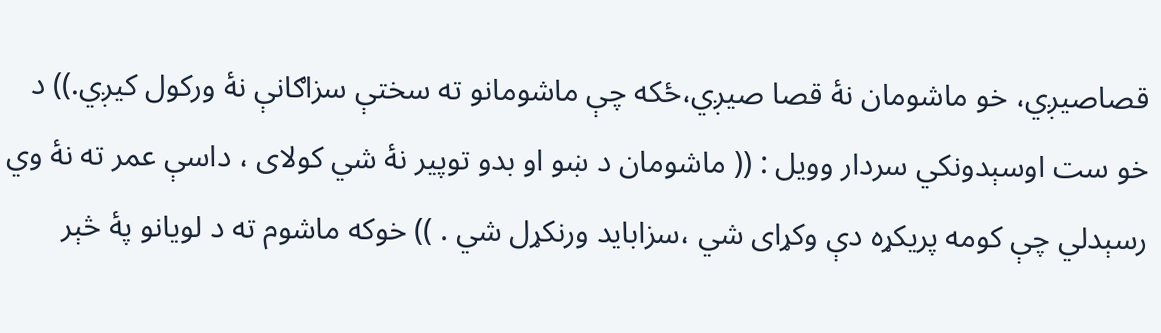قصاصيږي، خو ماشومان نۀ قصا صيږي،ځکه چې ماشومانو ته سختې سزاګانې نۀ ورکول کيږي.)) د خو ست اوسېدونکي سردار وويل : (( ماشومان د ښو او بدو توپير نۀ شي کولای ، داسې عمر ته نۀ وي رسېدلي چې کومه پريکړه دې وکړای شي ،سزابايد ورنکړل شي . )) خوکه ماشوم ته د لويانو پۀ څېر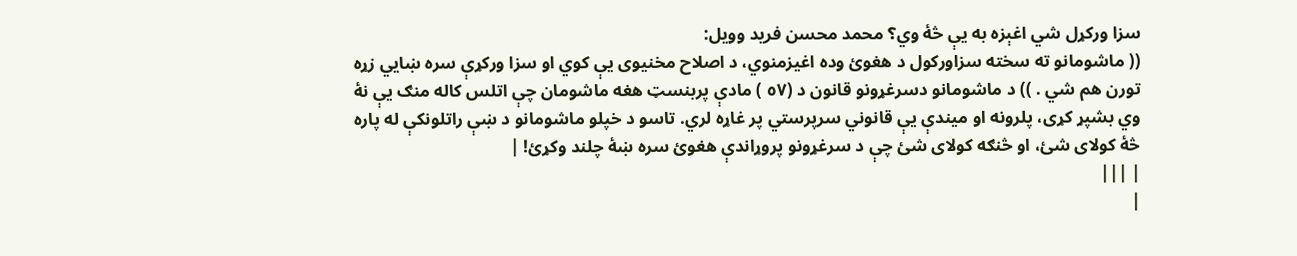سزا ورکړل شي اغېزه به يې څۀ وي؟ محمد محسن فريد وويل:
(( ماشومانو ته سخته سزاورکول د هغوئ وده اغيزمنوي، د اصلاح مخنيوی يې کوي او سزا ورکړې سره ښايي زړه تورن هم شي . )) د ماشومانو دسرغړونو قانون د (٥٧ ) مادې پربنسټ هغه ماشومان چې اتلس کاله منګ يې نۀ وي بشپړ کړی، پلرونه او ميندې يې قانوني سرپرستي پر غاړه لري. تاسو د خپلو ماشومانو د ښې راتلونکې له پاره څۀ کولای شئ، او څنګه کولای شئ چې د سرغړونو پروړاندې هغوئ سره ښۀ چلند وکړئ! |
| |||
|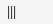|||